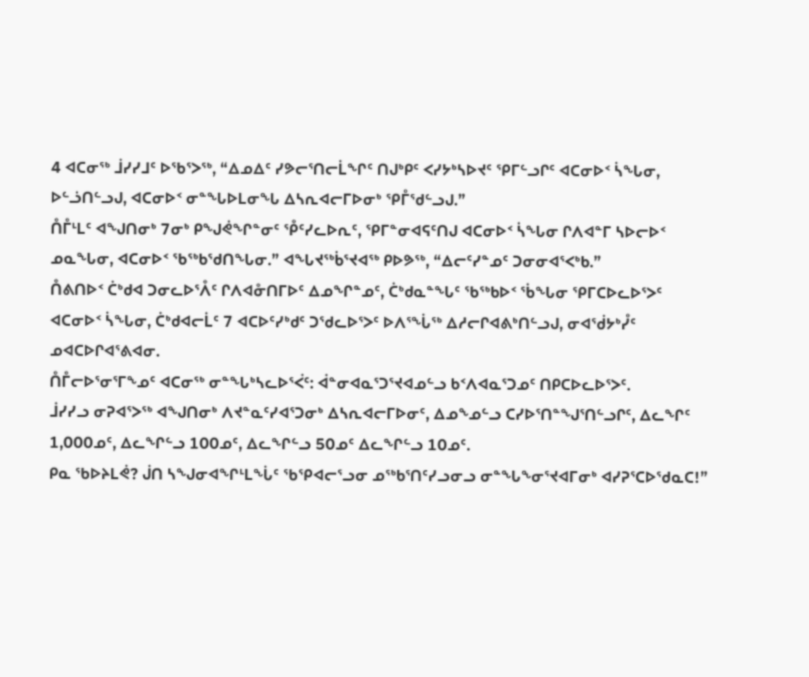4 ᐊᑕᓂᖅ ᒨᓯᓯᒧᑦ ᐅᖃᕐᐳᖅ, “ᐃᓄᐃᑦ ᓯᕗᓕᕐᑎᓕᒫᖏᑦ ᑎᒍᒃᑭᑦ ᐸᓯᔭᒃᓴᐅᔪᑦ ᕿᒥᓪᓗᒋᑦ ᐊᑕᓂᐅᑉ ᓵᖓᓂ, ᐅᓪᓘᑎᓪᓗᒍ, ᐊᑕᓂᐅᑉ ᓂᓐᖓᐅᒪᓂᖓ ᐃᓴᕆᐊᓕᒥᐅᓂᒃ ᕿᒤᖁᓪᓗᒍ.”
ᑍᒤᒻᒪᑦ ᐊᖑᑎᓂᒃ 7ᓂᒃ ᑭᖑᕚᖏᓐᓂᑦ ᕾᑦᓯᓚᐅᕆᑦ, ᕿᒥᓐᓂᐊᕋᑦᑎᒍ ᐊᑕᓂᐅᑉ ᓵᖓᓂ ᒋᐱᐊᓐᒥ ᓴᐅᓕᐅᑉ ᓄᓇᖓᓂ, ᐊᑕᓂᐅᑉ ᖃᖅᑲᖁᑎᖓᓂ.” ᐊᖓᔪᖅᑳᕐᔪᐊᖅ ᑭᐅᕗᖅ, “ᐃᓕᑦᓯᓐᓄᑦ ᑐᓂᓂᐊᕐᐸᒃᑲ.”
ᑍᕕᑎᐅᑉ ᑖᒃᑯᐊ ᑐᓂᓚᐅᕐᐰᑦ ᒋᐱᐊᓁᑎᒥᐅᑦ ᐃᓄᖏᓐᓄᑦ, ᑖᒃᑯᓇᓐᖓᑦ ᖃᖅᑲᐅᑉ ᖄᖓᓂ ᕿᒥᑕᐅᓚᐅᕐᐳᑦ ᐊᑕᓂᐅᑉ ᓵᖓᓂ, ᑖᒃᑯᐊᓕᒫᑦ 7 ᐊᑕᐅᑦᓯᒃᑯᑦ ᑐᖁᓚᐅᕐᐳᑦ ᐅᐱᕐᖔᖅ ᐃᓱᓕᒋᐊᕕᒃᑎᓪᓗᒍ, ᓂᐊᖂᔭᒃᓮᑦ ᓄᐊᑕᐅᒋᐊᕐᕕᐊᓂ.
ᑍᒤᓕᐅᕐᓂᕐᒥᖕᓄᑦ ᐊᑕᓂᖅ ᓂᓐᖓᒃᓴᓚᐅᕐᐹᑦ: ᐋᓐᓂᐊᓇᕐᑐᕐᔪᐊᓄᓪᓗ ᑲᑉᐱᐊᓇᕐᑐᓄᑦ ᑎᑭᑕᐅᓚᐅᕐᐳᑦ.
ᒨᓯᓯᓗ ᓂᕈᐊᕐᐳᖅ ᐊᖑᑎᓂᒃ ᐱᔪᓐᓇᑦᓯᐊᕐᑐᓂᒃ ᐃᓴᕆᐊᓕᒥᐅᓂᑦ, ᐃᓄᖕᓄᓪᓗ ᑕᓯᐅᕐᑎᓐᖑᕐᑎᓪᓗᒋᑦ, ᐃᓚᖏᑦ 1,000ᓄᑦ, ᐃᓚᖏᓪᓗ 100ᓄᑦ, ᐃᓚᖏᓪᓗ 50ᓄᑦ ᐃᓚᖏᓪᓗ 10ᓄᑦ.
ᑭᓇ ᖃᐅᔨᒪᕚ? ᒎᑎ ᓴᖑᓂᐊᖏᒻᒪᖔᑦ ᖃᕿᐊᓕᕐᓗᓂ ᓄᖅᑲᕐᑎᑦᓯᓗᓂᓗ ᓂᓐᖓᖕᓂᕐᔪᐊᒥᓂᒃ ᐊᓯᕈᕐᑕᐅᖁᓇᑕ!”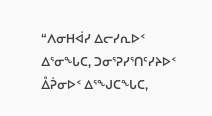“ᐱᓂᕼᐋᓯ ᐃᓕᓯᕆᐅᑉ ᐃᕐᓂᖓᑕ, ᑐᓂᕐᕈᓯᕐᑎᑦᓯᔨᐅᑉ ᐂᕉᓂᐅᑉ ᐃᕐᖑᑕᖓᑕ,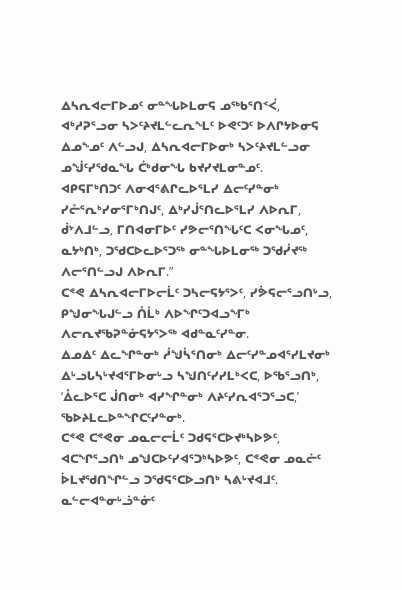ᐃᓴᕆᐊᓕᒥᐅᓄᑦ ᓂᓐᖓᐅᒪᓂᕋ ᓄᖅᑲᕐᑎᑉᐹ, ᐊᒃᓱᕈᕐᓗᓂ ᓴᐳᑦᔨᔪᒪᓪᓚᕆᖕᒪᑦ ᐅᕙᑦᑐᑦ ᐅᐱᒋᔭᐅᓂᕋ ᐃᓄᖕᓄᑦ ᐱᓪᓗᒍ, ᐃᓴᕆᐊᓕᒥᐅᓂᒃ ᓴᐳᑦᔨᔪᒪᓪᓗᓂ ᓄᖒᑦᓯᖁᓇᖓ ᑖᒃᑯᓂᖓ ᑲᔪᓯᔪᒪᓂᓐᓄᑦ.
ᐊᑭᕋᒥᒃᑎᑐᑦ ᐱᓂᐊᕐᕕᒋᓚᐅᕐᒪᓯ ᐃᓕᑦᓯᓐᓂᒃ ᓯᓔᕐᕆᒃᓯᓂᕐᒥᒃᑎᒍᑦ, ᐃᒃᓯᒎᕐᑎᓚᐅᕐᒪᓯ ᐱᐅᕆᒥ, ᑰᔾᐱᒧᓪᓗ, ᒥᑎᐊᓂᒥᐅᑦ ᓯᕗᓕᕐᑎᖓᑦᑕ ᐸᓂᖓᓄᑦ, ᓇᔭᒃᑎᒃ, ᑐᖁᑕᐅᓚᐅᕐᑐᖅ ᓂᓐᖓᐅᒪᓂᖅ ᑐᖁᓰᔪᖅ ᐱᓕᕐᑎᓪᓗᒍ ᐱᐅᕆᒥ.”
ᑕᕝᕙ ᐃᓴᕆᐊᓕᒥᐅᓕᒫᑦ ᑐᓴᓕᕋᔭᕐᐳᑦ, ᓯᕘᕋᓕᕐᓗᑎᒡᓗ, ᑭᖑᓂᖓᒍᓪᓗ ᑍᒫᒃ ᐱᐅᖏᑦᑐᐊᓗᖕᒥᒃ ᐱᓕᕆᔪᖃᕈᓐᓃᕋᔭᕐᐳᖅ ᐊᑯᓐᓇᑦᓯᓐᓂ.
ᐃᓄᐃᑦ ᐃᓚᖏᓐᓂᒃ ᓲᖑᓵᕐᑎᓂᒃ ᐃᓕᑦᓯᓐᓄᐊᕐᓯᒪᔪᓂᒃ ᐃᒡᓗᒐᓴᒡᔪᐊᕐᒥᐅᓂᒡᓗ ᓴᖑᑎᑦᓯᓯᒪᒃᐸᑕ, ᐅᖃᕐᓗᑎᒃ, ‘ᐂᓚᐅᕐᑕ ᒎᑎᓂᒃ ᐊᓯᖏᓐᓂᒃ ᐱᔨᑦᓯᕆᐊᕐᑐᕐᓗᑕ,’ ᖃᐅᔨᒪᓚᐅᓐᖏᑕᑦᓯᓐᓂᒃ.
ᑕᕝᕙ ᑕᕝᕙᓂ ᓄᓇᓕᓕᒫᑦ ᑐᑯᕋᕐᑕᐅᔪᒃᓴᐅᕗᑦ, ᐊᑕᖏᕐᓗᑎᒃ ᓄᖑᑕᐅᑦᓯᐊᕐᑐᒃᓴᐅᕗᑦ, ᑕᕝᕙᓂ ᓄᓇᓖᑦ ᐆᒪᔪᖁᑎᖏᓪᓗ ᑐᖁᕋᕐᑕᐅᓗᑎᒃ ᓴᕕᒡᔪᐊᒧᑦ.
ᓇᓪᓕᐊᓐᓂᒡᓘᓐᓃᑦ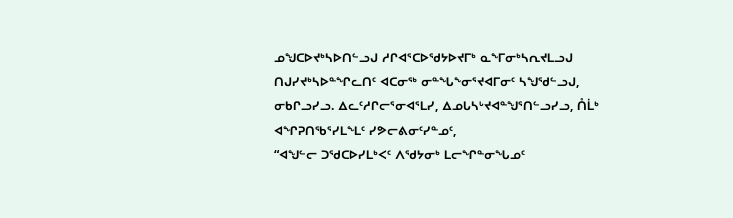ᓄᖑᑕᐅᔪᒃᓴᐅᑎᓪᓗᒍ ᓱᒋᐊᕐᑕᐅᖁᔭᐅᔪᒥᒃ ᓇᖕᒥᓂᒃᓴᕆᔪᒪᓗᒍ ᑎᒍᓯᔪᒃᓴᐅᓐᖏᓚᑎᑦ ᐊᑕᓂᖅ ᓂᓐᖓᖕᓂᕐᔪᐊᒥᓂᑦ ᓴᖑᖁᓪᓗᒍ, ᓂᑲᒋᓗᓯᓗ. ᐃᓚᑦᓱᒋᓕᕐᓂᐊᕐᒪᓯ, ᐃᓄᒐᓴᒡᔪᐊᓐᖑᕐᑎᓪᓗᓯᓗ, ᑍᒫᒃ ᐊᖏᕈᑎᖃᕐᓯᒪᖕᒪᑦ ᓯᕗᓕᕕᓂᑦᓯᓐᓄᑦ,
“ᐊᖑᓪᓕ ᑐᖁᑕᐅᓯᒪᒃᐸᑦ ᐱᖁᔭᓂᒃ ᒪᓕᖏᓐᓂᖓᓄᑦ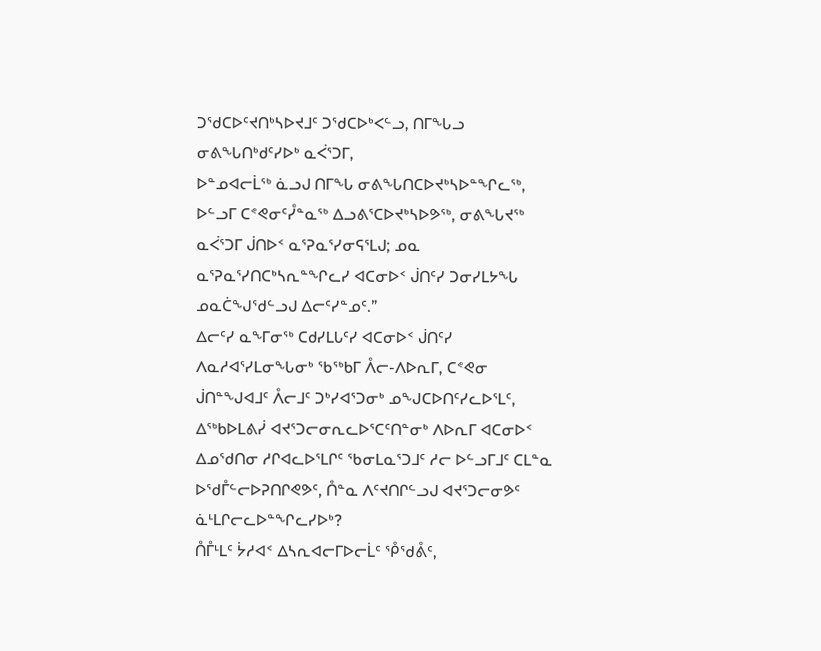ᑐᖁᑕᐅᑦᔪᑎᒃᓴᐅᔪᒧᑦ ᑐᖁᑕᐅᒃᐸᓪᓗ, ᑎᒥᖓᓗ ᓂᕕᖓᑎᒃᑯᑦᓯᐅᒃ ᓇᐹᕐᑐᒥ,
ᐅᓐᓄᐊᓕᒫᖅ ᓈᓗᒍ ᑎᒥᖓ ᓂᕕᖓᑎᑕᐅᔪᒃᓴᐅᓐᖏᓚᖅ, ᐅᓪᓗᒥ ᑕᕝᕙᓂᑦᓮᓐᓇᖅ ᐃᓗᕕᕐᑕᐅᔪᒃᓴᐅᕗᖅ, ᓂᕕᖓᔪᖅ ᓇᐹᕐᑐᒥ ᒎᑎᐅᑉ ᓇᕐᕈᓇᕐᓯᓂᕋᕐᒪᒍ; ᓄᓇ ᓇᕐᕈᓇᕐᓯᑎᑕᒃᓴᕆᓐᖏᓚᓯ ᐊᑕᓂᐅᑉ ᒎᑎᑦᓯ ᑐᓂᓯᒪᔭᖓ ᓄᓇᑖᖑᖁᓪᓗᒍ ᐃᓕᑦᓯᓐᓄᑦ.”
ᐃᓕᑦᓯ ᓇᖕᒥᓂᖅ ᑕᑯᓯᒪᒐᑦᓯ ᐊᑕᓂᐅᑉ ᒎᑎᑦᓯ ᐱᓇᓱᐊᕐᓯᒪᓂᖓᓂᒃ ᖃᖅᑲᒥ ᐰᓕ-ᐱᐅᕆᒥ, ᑕᕝᕙᓂ ᒎᑎᓐᖑᐊᒧᑦ ᐰᓕᒧᑦ ᑐᒃᓯᐊᕐᑐᓂᒃ ᓄᖑᑕᐅᑎᑦᓯᓚᐅᕐᒪᑦ,
ᐃᖅᑲᐅᒪᕕᓰ ᐊᔪᕐᑐᓕᓂᕆᓚᐅᕐᑕᑦᑎᓐᓂᒃ ᐱᐅᕆᒥ ᐊᑕᓂᐅᑉ ᐃᓄᖁᑎᓂ ᓱᒋᐊᓚᐅᕐᒪᒋᑦ ᖃᓂᒪᓇᕐᑐᒧᑦ ᓱᓕ ᐅᓪᓗᒥᒧᑦ ᑕᒪᓐᓇ ᐅᖁᒤᓪᓕᐅᕈᑎᒋᕙᕗᑦ, ᑍᓐᓇ ᐱᑦᔪᑎᒋᓪᓗᒍ ᐊᔪᕐᑐᓕᓂᕗᑦ ᓈᒻᒪᒋᓕᓚᐅᓐᖏᓚᓯᐅᒃ?
ᑍᒤᒻᒪᑦ ᔮᓱᐊᑉ ᐃᓴᕆᐊᓕᒥᐅᓕᒫᑦ ᕾᖁᕔᑦ,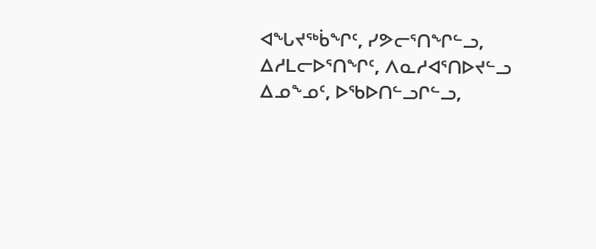ᐊᖓᔪᖅᑳᖏᑦ, ᓯᕗᓕᕐᑎᖏᓪᓗ, ᐃᓱᒪᓕᐅᕐᑎᖏᑦ, ᐱᓇᓱᐊᕐᑎᐅᔪᓪᓗ ᐃᓄᖕᓄᑦ, ᐅᖃᐅᑎᓪᓗᒋᓪᓗ,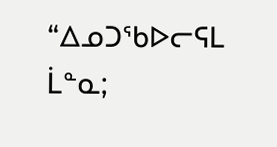“ᐃᓄᑐᖃᐅᓕᕋᒪ ᒫᓐᓇ;